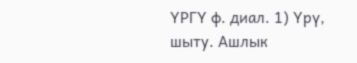ҮРГҮ ф. диал. 1) Үрү, шыту. Ашлык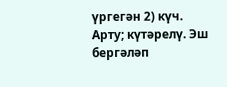үргегән 2) күч. Арту; күтәрелү. Эш бергәләп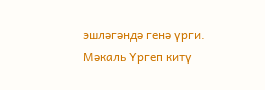эшләгәндә генә үрги. Мәкаль Үргеп китү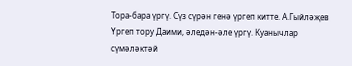Тора-бара үргү. Сүз сүрән генә үргеп китте. А.Гыйләҗев Үргеп тору Даими, әледән-әле үргү. Куанычлар сүмәләктәй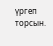үргеп торсын.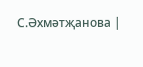С.Әхмәтҗанова |